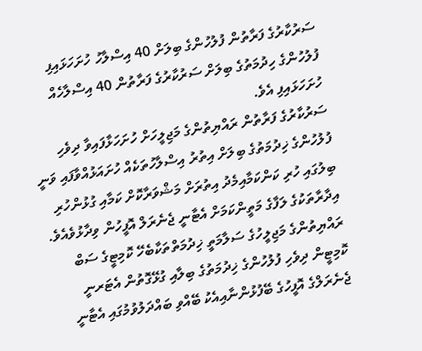ސަރުކާރުގެ ފަރާތުން ފުލުހުންގެ ބިލަށް 40 އިސްލާހު ހުށަހަޅައިފި
ފުލުހުންގެ ހިދުމަތުގެ ބިލަށް ސަރުކާރުގެ ފަރާތުން 40 އިސްލާހެއް ހުށަހަޅައިފި އެވެ.
ސަރުކާރުގެ ފަރާތުން ރައްޔިތުންގެ މަޖިލީހަށް ހުށަހަޅާފައިވާ ދިވެހި ފުލުހުންގެ ޚިދުމަތުގެ ބިލަށް އިތުރު އިސްލާހުތަކެއް ހުށައަޅުއްވާފައި ވަނީ ބިލުގައި ހުރި ކަންކަމާއިމެދު އިތުރަށް މަޝްވަރާކޮށް ކަމާއި ގުޅުންހުރި އިދާރާތަކުގެ ލަފާގެ މަތީންކަމަށް އެޓާނީ ޖެނެރަލް އޮފީހުން ވިދާޅުވެއެވެ.
ރައްޔިތުންގެ މަޖިލީހުގެ ސަލާމަތީ ޚިދުމަތްތަކާބެހޭ ކޮމިޓީގެ ސަބް ކޮމިޓީން ދިވެހި ފުލުހުންގެ ޚިދުމަތުގެ ބިލާއި ގުޅޭގޮތުން އެޓަރނީ ޖެނެރަލްގެ އޮފީހުގެ ބޭފުޅުންނާއިއެކު ބޭއްވި ބައްދަލުވުމުގައި އެޓާނީ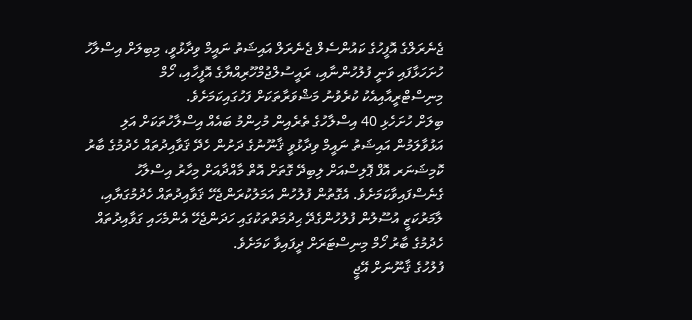ޖެނެރަލްގެ އޮފީހުގެ ކައުންސެލް ޖެނެރަލް އައިޝަތު ނައީމް ވިދާޅުވީ، މިބިލަށް އިސްލާހު ހުށަހަޅާފައި ވަނީ ފުލުހުންނާއި، ރައީސުލްޖުމްހޫރިއްޔާގެ އޮފީހާއި، ހޯމް މިނިސްޓްރީއާއިއެކު ކުރެވުނު މަޝްވަރާތަކަށް ފަހުގައިކަމަށެވެ.
ބިލަށް ހުށަހެޅި 40 އިސްލާހުގެ ތެރެއިން މުހިންމު ބައެއް އިސްލާހުތަކަށް އަލި އަޅުވާލަމުން އައިޝަތު ނައީމް ވިދާޅުވީ ޤާނޫނުގެ ދަށުން ހެދޭ ޤަވާއިދުތައް ހެދުމުގެ ބާރު ކޮމިޝަނަރ އޮފް ޕޮލިސްއަށް ލިބިދޭ ގޮތަށް އޮތް މާއްދާއަށް މިހާރު އިސްލާހު ގެނެސްފައިވާކަމަށެވެ. އެގޮތުން ފުލުހުން އަމަލުކުރަންޖެހޭ ޤަވާއިދުތައް ހެދުމުގަޔާއި، ލާމަރުކަޒީ އުސޫލުން ފުލުހުންގެދޭ ޙިދުމަތްތަކުގައި ހަދަންޖެހޭ އެންމެހައި ގަވާއިދުތައް ހެދުމުގެ ބާރު ހޯމް މިނިސްޓަރަށް ދީފައިވާ ކަމަށެވެ.
ފުލުހުގެ ޤާނޫނަށް އޭޖީ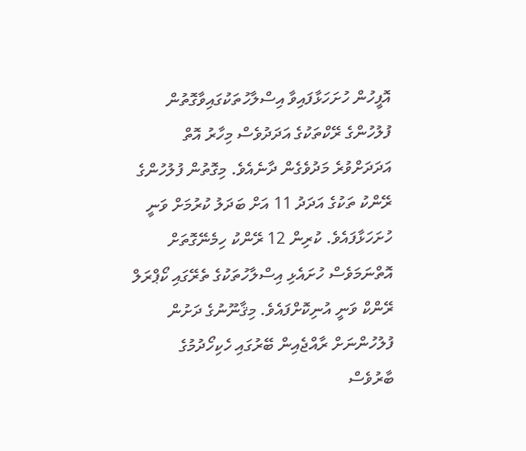އޮފީހުން ހުށަހަޅާފައިވާ އިސްލާހުތަކުގައިވާގޮތުން ފުލުހުންގެ ރޭކްތަކުގެ އަދަދުވެސް މިހާރު އޮތް އަދަދަށްވުރެ މަދުވެގެން ދާނެއެވެ. މިގޮތުން ފުލުހުންގެ ރޭންކު ތަކުގެ އަދަދު 11 އަށް ބަދަލު ކުރުމަށް ވަނީ ހުށަހަޅާފައެވެ. ކުރިން 12 ރޭންކު ހިމެނޭގޮތަށް އޮތްނަމަވެސް ހުށައެޅި އިސްލާހުތަކުގެ ތެރޭގައި ކޯޕްރަލް ރޭންކް ވަނީ އުނިކޮށްފައެވެ. މިޤާނޫނުގެ ދަށުން ފުލުހުންނަށް ރާއްޖެއިން ބޭރުގައި ހެކިހޯދުމުގެ ބާރުވެސް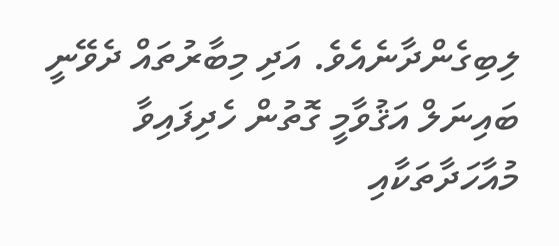ލިބިގެންދާނެއެވެ. އަދި މިބާރުތައް ދެވޭނީ ބައިނަލް އަޤުވާމީ ގޮތުން ހެދިފައިވާ މުއާހަދާތަކާއި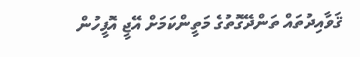ޤަވާއިދުތައް ތަންދޭގޮތުގެ މަތީންކަމަށް އޭޖީ އޮފީހުން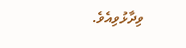ވިދާޅުވިއެވެ.